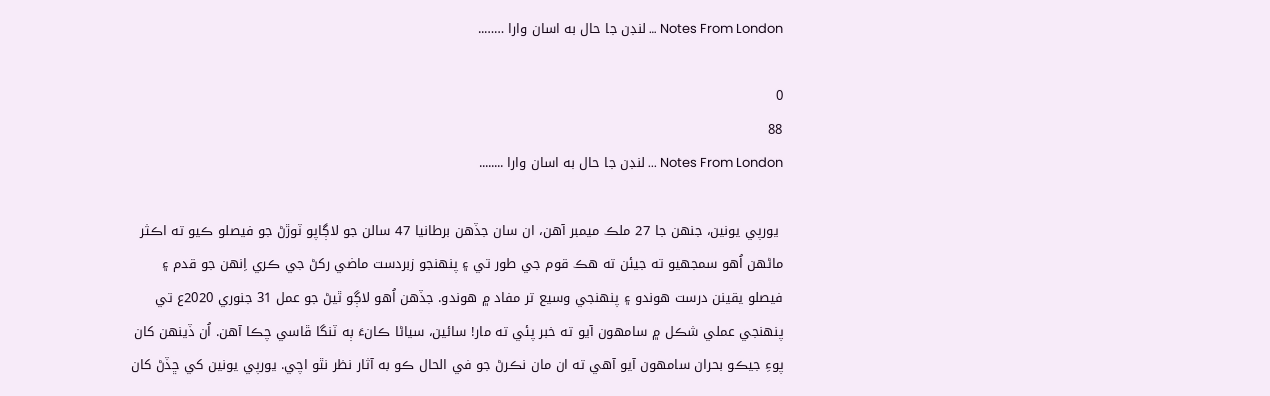Notes From London … لنڊن جا حال به اسان وارا ……..

0
88
Notes From London ... لنڊن جا حال به اسان وارا ........

 يورپي يونين، جنھن جا 27 ملڪ ميمبر آهن، ان سان جڏھن برطانيا 47 سالن جو لاڳاپو ٽوڙڻ جو فيصلو ڪيو ته اڪثر ماڻهن اُھو سمجھيو ته جيئن ته ھڪ قوم جي طور تي ۽ پنھنجو زبردست ماضي رکڻ جي ڪري اِنھن جو قدم ۽ فيصلو يقينن درست ھوندو ۽ پنھنجي وسيع تر مفاد ۾ ھوندو. جڏھن اُھو لاڳو ٿيڻ جو عمل 31 جنوري 2020ع تي پنھنجي عملي شڪل ۾ سامھون آيو ته خبر پئي ته مار! سائين، سياڻا ڪانءَ ٻه ٽنگا ڦاسي چڪا آھن. اُن ڏينھن کان پوءِ جيڪو بحران سامهون آيو آهي ته ان مان نڪرڻ جو في الحال ڪو به آثار نظر نٿو اچي. يورپي يونين کي ڇڏڻ کان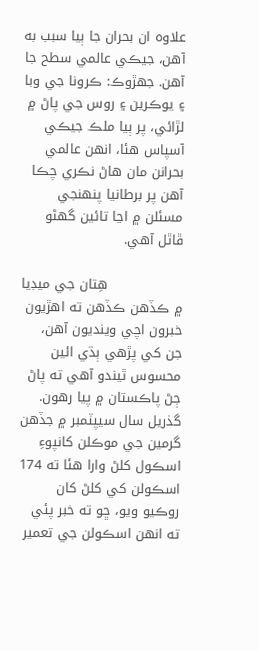علاوه ان بحران جا ٻيا سبب به آهن، جيڪي عالمي سطح جا آھن. جھڙوڪ: ڪرونا جي وبا ۽ يوڪرين ۽ روس جي پاڻ ۾ لڙائي، پر ٻيا ملڪ جيڪي آسپاس ھئا، انھن عالمي بحرانن مان ھاڻ نڪري چڪا آھن پر برطانيا پنھنجي مسئلن ۾ اڃا تائين گھڻو ڦاٿل آھي.

                 ھِتان جي ميڊيا ۾ ڪڏھن ڪڏھن ته اھڙيون خبرون اچي وينديون آھن، جن کي پڙھي ٻڌي ائين محسوس ٿيندو آهي ته پاڻ ڄڻ پاڪستان ۾ پيا رھون. گذريل سال سيپٽمبر ۾ جڏھن گرمين جي موڪلن کانپوءِ اسڪول کلڻ وارا ھئا ته 174 اسڪولن کي کلڻ کان روڪيو ويو، ڇو ته خبر پئي ته انھن اسڪولن جي تعمير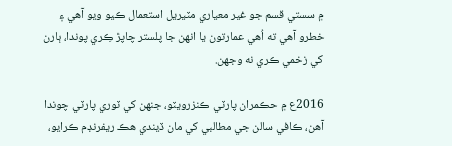۾ سستي قسم جو غير معياري مٽيريل استعمال ڪيو ويو آهي ۽ خطرو آهي ته اُھي عمارتون يا انھن جا پلستر چاپڙ ڪِري پوندا، ٻارن کي زخمي ڪري نه وجھن.

2016ع ۾ حڪمران پارٽي ڪنزرويٽو، جنھن کي ٽوري پارٽي چوندا آھن، ڪافي سالن جي مطالبي کي مان ڏيندي ھڪ ريفرنڊم ڪرايو،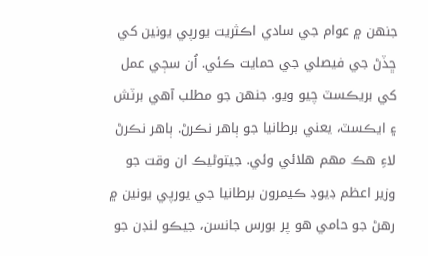جنھن ۾ عوام جي سادي اڪثريت يورپي يونين کي ڇڏڻ جي فيصلي جي حمايت ڪئي. اُن سڄي عمل کي بريڪسٽ چيو ويو. جنھن جو مطلب آهي برٽش ۽ ايڪسٽ، يعني برطانيا جو ٻاھر نڪرڻ. ٻاھر نڪرڻ  لاءِ ھڪ مھم ھلائي وئي. جيتوڻيڪ ان وقت جو وزير اعظم ڊيوڊ ڪيمرون برطانيا جي يورپي يونين ۾ رھڻ جو حامي ھو پر بورس جانسن، جيڪو لنڊن جو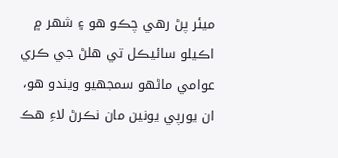ميئر پڻ رھي چڪو ھو ۽ شھر ۾ اڪيلو سائيڪل تي ھلڻ جي ڪري عوامي ماڻھو سمجھيو ويندو ھو، ان يورپي يونين مان نڪرڻ لاءِ ھڪ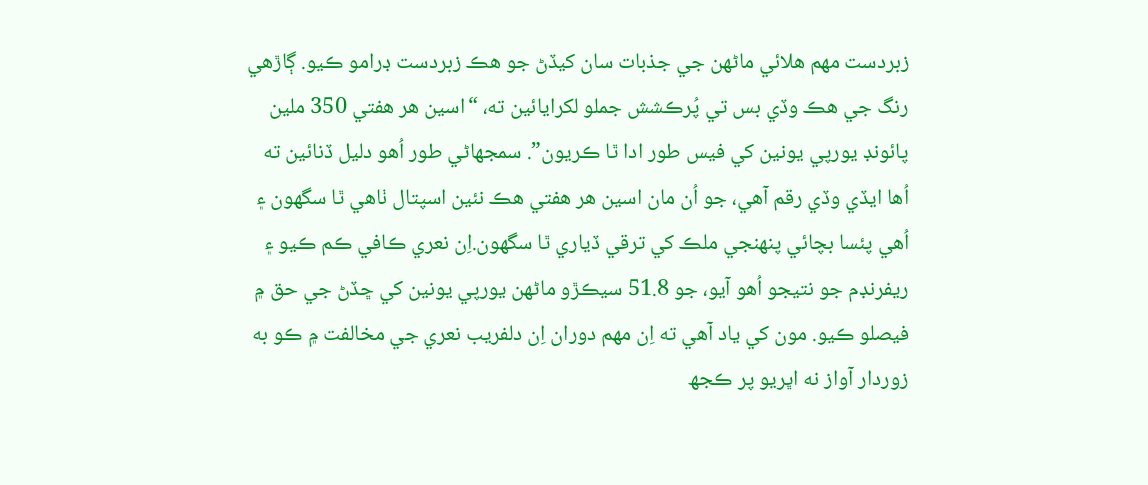زبردست مھم ھلائي ماڻھن جي جذبات سان کيڏڻ جو ھڪ زبردست ڊرامو ڪيو. ڳاڙهي رنگ جي ھڪ وڏي بس تي پُرڪشش جملو لکرايائين ته، “اسين ھر ھفتي 350 ملين پائونڊ يورپي يونين کي فيس طور ادا ٿا ڪريون”. سمجھاڻي طور اُھو دليل ڏنائين ته اُھا ايڏي وڏي رقم آھي، جو اُن مان اسين ھر ھفتي ھڪ نئين اسپتال ٺاھي ٿا سگھون ۽ اُھي پئسا بچائي پنھنجي ملڪ کي ترقي ڏياري ٿا سگھون.اِن نعري ڪافي ڪم ڪيو ۽ ريفرنڊم جو نتيجو اُھو آيو، جو 51.8 سيڪڙو ماڻھن يورپي يونين کي ڇڏڻ جي حق ۾ فيصلو ڪيو. مون کي ياد آھي ته اِن مھم دوران اِن دلفريب نعري جي مخالفت ۾ ڪو به زوردار آواز نه اڀريو پر ڪجھ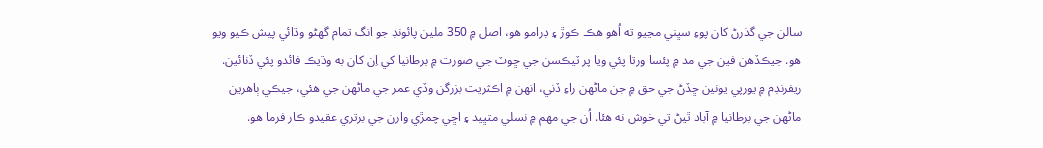سالن جي گذرڻ کان پوءِ سڀني مڃيو ته اُھو ھڪ ڪوڙ ۽ ڊرامو ھو، اصل ۾ 350 ملين پائونڊ جو انگ تمام گھڻو وڌائي پيش ڪيو ويو ھو. جيڪڏهن فين جي مد ۾ پئسا ورتا پئي ويا پر ٽيڪسن جي ڇوٽ جي صورت ۾ برطانيا کي اِن کان به وڌيڪ فائدو پئي ڏنائين. ريفرنڊم ۾ يورپي يونين ڇڏڻ جي حق ۾ جن ماڻھن راءِ ڏني، انھن ۾ اڪثريت بزرگن وڏي عمر جي ماڻھن جي ھئي، جيڪي ٻاھرين ماڻھن جي برطانيا ۾ آباد ٿيڻ تي خوش نه ھئا. اُن جي مھم ۾ نسلي متڀيد ۽ اڇي چمڙي وارن جي برتري عقيدو ڪار فرما ھو.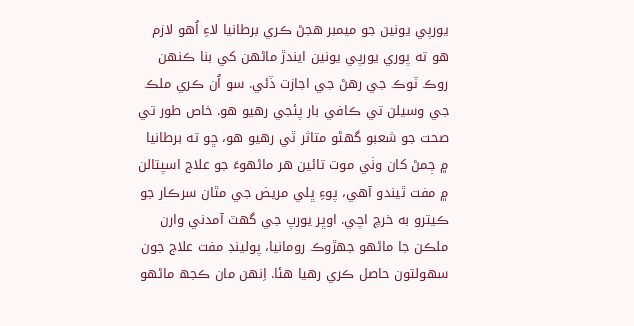يورپي يونين جو ميمبر ھجڻ ڪري برطانيا لاءِ اُھو لازم ھو ته پوري يورپي يونين ايندڙ ماڻھن کي بنا ڪنھن روڪ ٽوڪ جي رھڻ جي اجازت ڏئي. سو اُن ڪري ملڪ جي وسيلن تي ڪافي بار پئجي رھيو ھو. خاص طور تي صحت جو شعبو گھڻو متاثر ٿي رهيو ھو، ڇو ته برطانيا ۾ ڄمڻ کان وٺي موت تائين ھر ماڻھوءَ جو علاج اسپتالن ۾ مفت ٿيندو آهي، پوءِ ڀلي مريض جي مٿان سرڪار جو ڪيترو به خرچ اچي. اوڀر يورپ جي گھٽ آمدني وارن ملڪن جا ماڻھو جھڙوڪ رومانيا، پولينڊ مفت علاج جون سھولتون حاصل ڪري رھيا ھئا. اِنھن مان ڪجھ ماڻھو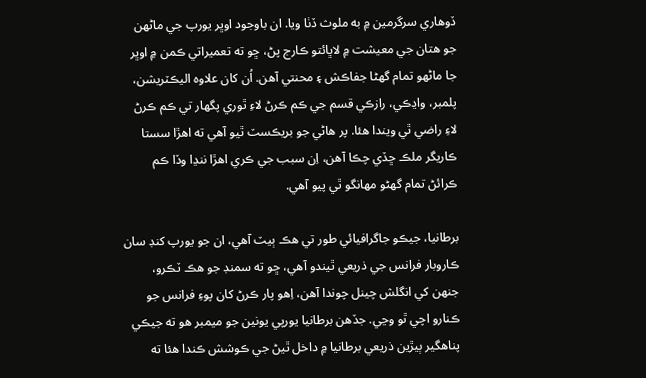ڏوھاري سرگرمين ۾ به ملوث ڏٺا ويا. ان باوجود اوڀر يورپ جي ماڻھن جو ھتان جي معيشت ۾ لاڀائتو ڪارج پڻ، ڇو ته تعميراتي ڪمن ۾ اوڀر جا ماڻھو تمام گھڻا جفاڪش ۽ محنتي آهن. اُن کان علاوه اليڪٽريشن، پلمبر، واڍڪي، رازڪي قسم جي ڪم ڪرڻ لاءِ ٿوري پگھار تي ڪم ڪرڻ لاءِ راضي ٿي ويندا ھئا. پر ھاڻي جو بريڪسٽ ٿيو آهي ته اھڙا سستا ڪاريگر ملڪ ڇڏي چڪا آھن، اِن سبب جي ڪري اھڙا ننڍا وڏا ڪم ڪرائڻ تمام گهڻو مھانگو ٿي پيو آهي.

برطانيا، جيڪو جاگرافيائي طور تي ھڪ ٻيٽ آھي، ان جو يورپ کنڊ سان ڪاروبار فرانس جي ذريعي ٿيندو آهي، ڇو ته سمنڊ جو ھڪ ٽڪرو، جنھن کي انگلش چينل چوندا آھن، اِھو پار ڪرڻ کان پوءِ فرانس جو ڪنارو اچي ٿو وڃي. جڏھن برطانيا يورپي يونين جو ميمبر ھو ته جيڪي پناهگير ٻيڙين ذريعي برطانيا ۾ داخل ٿيڻ جي ڪوشش ڪندا ھئا ته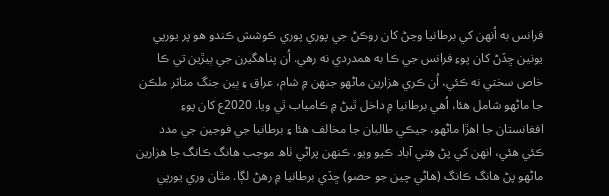فرانس به اُنھن کي برطانيا وڃڻ کان روڪڻ جي پوري پوري ڪوشش ڪندو ھو پر يورپي يونين ڇڏڻ کان پوءِ فرانس جي ڪا به ھمدردي نه رھي. اُن پناهگيرن جي ٻيڙين تي ڪا خاص سختي نه ڪئي، اُن ڪري ھزارين ماڻھو جنھن ۾ شام، عراق ۽ ٻين جنگ متاثر ملڪن جا ماڻھو شامل ھئا، اُھي برطانيا ۾ داخل ٿيڻ ۾ ڪامياب ٿي ويا. 2020ع کان پوءِ افغانستان جا اھڙا ماڻھو، جيڪي طالبان جا مخالف ھئا ۽ برطانيا جي فوجين جي مدد ڪئي ھئي، انھن کي پڻ ھِتي آباد ڪيو ويو. ڪنھن پراڻي ٺاھ موجب ھانگ ڪانگ جا ھزارين ماڻھو پڻ ھانگ ڪانگ (ھاڻي چين جو حصو) ڇڏي برطانيا ۾ رھڻ لڳا. مٿان وري يورپي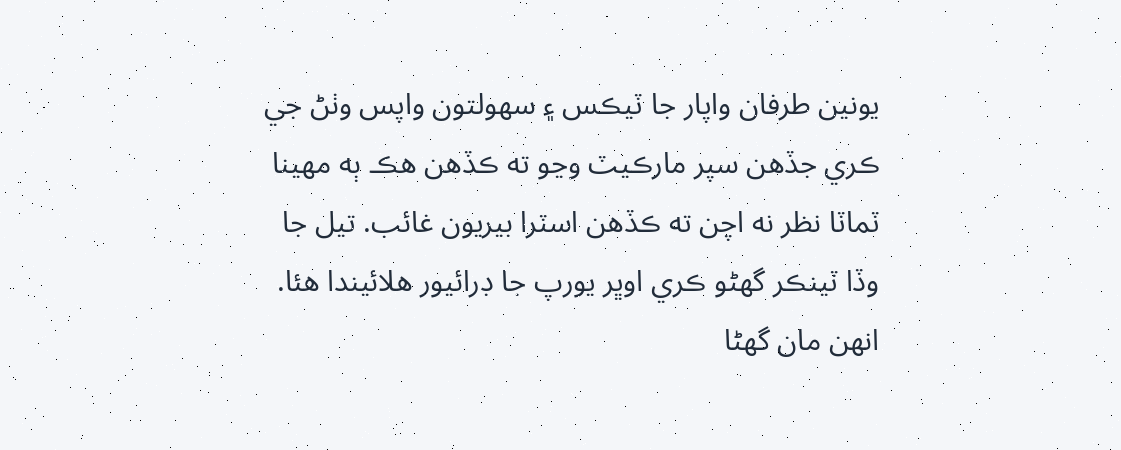يونين طرفان واپار جا ٽيڪس ۽ سھولتون واپس وٺڻ جي ڪري جڏھن سپر مارڪيٽ وڃو ته ڪڏھن ھڪ ٻه مھينا ٽماٽا نظر نه اچن ته ڪڏھن اسٽرا بيريون غائب. تيل جا وڏا ٽينڪر گھڻو ڪري اوڀر يورپ جا ڊرائيور ھلائيندا ھئا. انھن مان گھڻا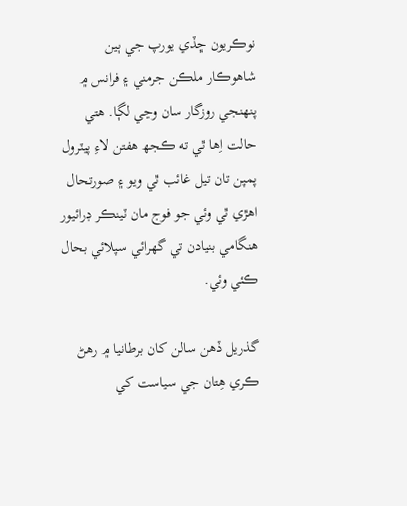نوڪريون ڇڏي يورپ جي ٻين شاھوڪار ملڪن جرمني ۽ فرانس ۾ پنھنجي روزگار سان وڃي لڳا. ھتي حالت اِها ٿي ته ڪجھ ھفتن لاءِ پيٽرول پمپن تان تيل غائب ٿي ويو ۽ صورتحال اھڙي ٿي وئي جو فوج مان ٽينڪر ڊرائيور ھنگامي بنيادن تي گھرائي سپلائي بحال ڪئي وئي.

گذريل ڏھن سالن کان برطانيا ۾ رھڻ ڪري ھِتان جي سياست کي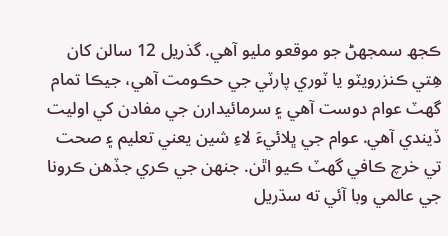ڪجھ سمجھڻ جو موقعو مليو آهي. گذريل 12 سالن کان ھِتي ڪنزرويٽو يا ٽوري پارٽي جي حڪومت آھي، جيڪا تمام گھٽ عوام دوست آهي ۽ سرمائيدارن جي مفادن کي اوليت ڏيندي آھي. عوام جي ڀلائيءَ لاءِ شين يعني تعليم ۽ صحت تي خرچ ڪافي گھٽ ڪيو اٿن. جنھن جي ڪري جڏھن ڪرونا جي عالمي وبا آئي ته سڌريل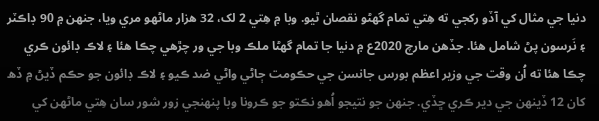دنيا جي مثال کي آڏو رکجي ته ھِتي تمام گهڻو نقصان ٿيو. وبا ۾ ھِتي 2 لک، 32 ھزار ماڻھو مري ويا، جنھن ۾ 90 ڊاڪٽر ۽ نَرسون پڻ شامل هئا. جڏھن مارچ 2020ع ۾ دنيا جا تمام گھڻا ملڪ وبا جي ور چڙهي چڪا هئا ۽ لاڪ ڊائون ڪري چڪا هئا ته اُن وقت جي وزير اعظم بورس جانسن جي حڪومت ڄاڻي واڻي ضد ڪيو ۽ لاڪ ڊائون جو حڪم ڏيڻ ۾ ڏھ کان 12 ڏينھن جي دير ڪري ڇڏي. جنھن جو نتيجو اُھو نڪتو جو ڪرونا وبا پنھنجي زور شور سان ھِتي ماڻھن کي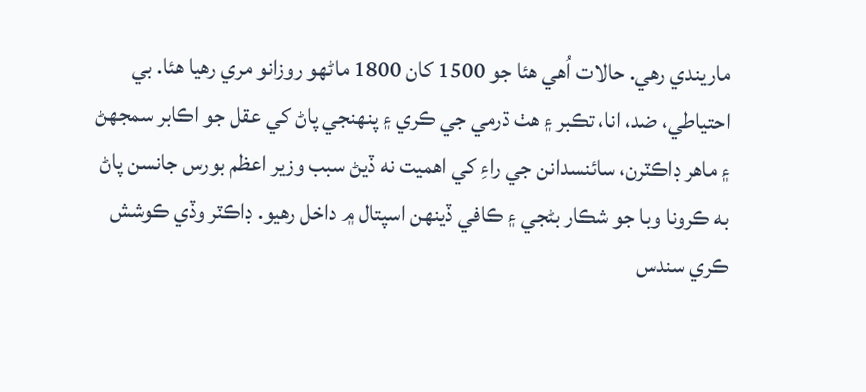ماريندي رھي. حالات اُھي ھئا جو 1500 کان 1800 ماڻھو روزانو مري رھيا ھئا. بي احتياطي، ضد، انا، تڪبر ۽ هٺ ڌرمي جي ڪري ۽ پنھنجي پاڻ کي عقل جو اڪابر سمجھڻ ۽ ماھر ڊاڪٽرن، سائنسدانن جي راءِ کي اھميت نه ڏيڻ سبب وزير اعظم بورس جانسن پاڻ به ڪرونا وبا جو شڪار بڻجي ۽ ڪافي ڏينھن اسپتال ۾ داخل رھيو. ڊاڪٽر وڏي ڪوشش ڪري سندس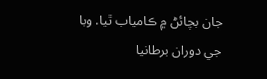جان بچائڻ ۾ ڪامياب ٿيا. وبا جي دوران برطانيا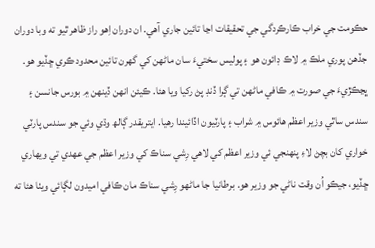حڪومت جي خراب ڪارڪردگي جي تحقيقات اڃا تائين جاري آهي. ان دوران اِھو راز ظاھر ٿيو ته وبا دوران جڏھن پوري ملڪ ۾ لاڪ ڊائون ھو ۽ پوليس سختيءَ سان ماڻھن کي گھرن تائين محدود ڪري ڇڏيو ھو. ڀڃڪڙيءَ جي صورت ۾ ڪافي ماڻھن تي ڳرا ڏنڊ پڻ رکيا ويا ھئا. ڪيئن انھن ڏينھن ۾ بورس جانسن ۽ سندس ساٿي وزير اعظم ھائوس ۾ شراب ۽ پارٽيون اڏائيندا رھيا. ايتريقدر ڳالھ وڌي وئي جو سندس پارٽي خواري کان بچڻ لاءِ پنھنجي ئي وزير اعظم کي لاھي رِشي سناڪ کي وزير اعظم جي عھدي تي ويھاري ڇڏيو، جيڪو اُن وقت ناڻي جو وزير ھو. برطانيا جا ماڻھو رِشي سناڪ مان ڪافي اميدون لڳائي ويٺا ھئا ته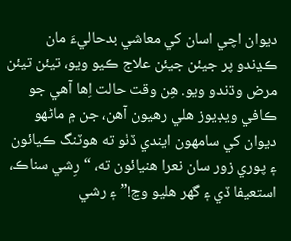ديوان اچي اسان کي معاشي بدحاليءَ مان ڪڍندو پر جيئن جيئن علاج ڪيو ويو، تيئن تيئن مرض وڌندو ويو. ھِن وقت حالت اِها آهي جو ڪافي ويڊيوز ھلي رھيون آھن، جن ۾ ماڻھو ديوان کي سامھون ايندي ڏٺو ته ھوٽنگ ڪيائون ۽ پوري زور سان نعرا ھنيائون ته، “رِشي سناڪ، استعيفا ڏي ۽ گھر ھليو وڃ!” ۽ رشي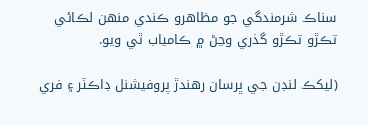سناڪ شرمندگي جو مظاهرو ڪندي منھن لڪائي تڪڙو تڪڙو گذري وڃڻ ۾ ڪامياب ٿي ويو.

(ليکڪ لنڊن جي ڀرسان رھندڙ پروفيشنل ڊاڪٽر ۽ فري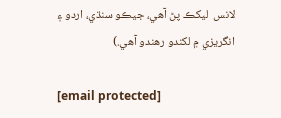لانس  ليکڪ پڻ آھي، جيڪو سنڌي، اردو ۽ انگريزي ۾ لکندو رھندو آھي.)

[email protected]